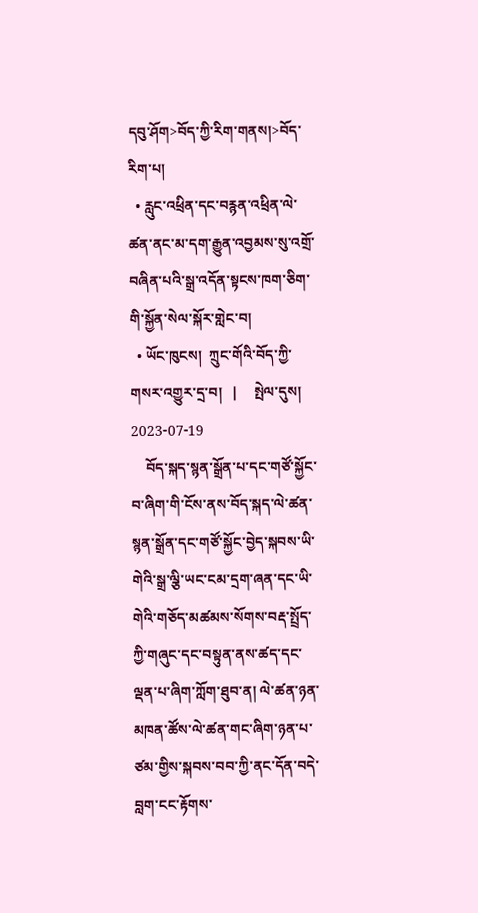དབུ་ཤོག>བོད་ཀྱི་རིག་གནས།>བོད་རིག་པ།
  • རླུང་འཕྲིན་དང་བརྙན་འཕྲིན་ལེ་ཚན་ནང་མ་དག་རྒྱུན་འབྱམས་སུ་འགྲོ་བཞིན་པའི་སྒྲ་འདོན་སྟངས་ཁག་ཅིག་གི་སྐྱོན་སེལ་སྐོར་གླེང་བ།
  • ཡོང་ཁུངས།  ཀྲུང་གོའི་བོད་ཀྱི་གསར་འགྱུར་དྲ་བ།   |     སྤེལ་དུས།  2023-07-19
    བོད་སྐད་སྙན་སྒྲོན་པ་དང་གཙོ་སྐྱོང་བ་ཞིག་གི་ངོས་ནས་བོད་སྐད་ལེ་ཚན་སྙན་སྒྲོན་དང་གཙོ་སྐྱོང་བྱེད་སྐབས་ཡི་གེའི་སྒྲ་ལྕི་ཡང་ངམ་དྲག་ཞན་དང་ཡི་གེའི་གཅོད་མཚམས་སོགས་བརྡ་སྤྲོད་ཀྱི་གཞུང་དང་བསྟུན་ནས་ཚད་དང་ལྡན་པ་ཞིག་ཀློག་ཐུབ་ན། ལེ་ཚན་ཉན་མཁན་ཚོས་ལེ་ཚན་གང་ཞིག་ཉན་པ་ཙམ་གྱིས་སྐབས་བབ་ཀྱི་ནང་དོན་བདེ་བླག་ངང་རྟོགས་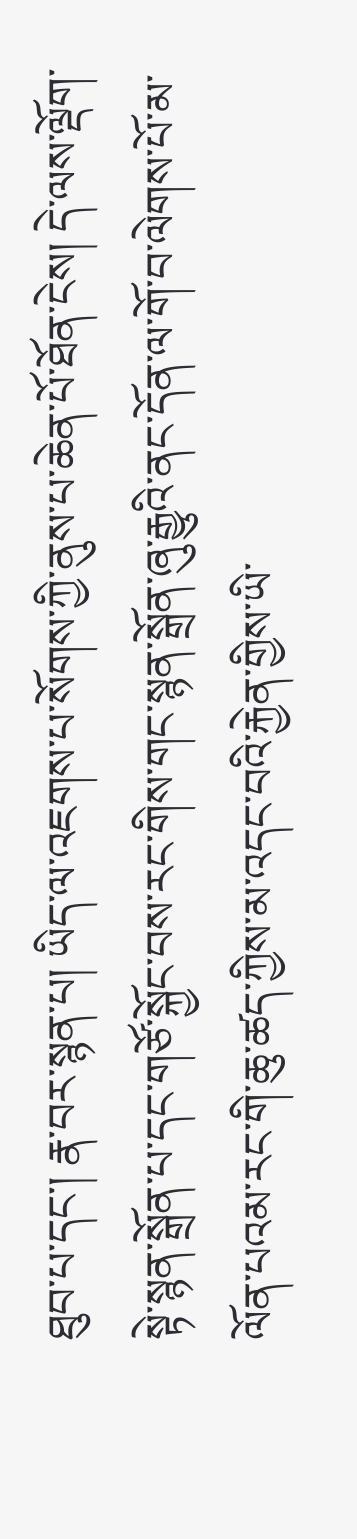ཐུབ་པ་དང་། རྣ་བར་སྙན་པ། ཡིད་ལ་འཇགས་པ་སོགས་ཀྱི་ནུས་པ་ཆེན་པོ་ཐོན་ངེས། དེ་ལས་ལྡོག་སྟེ་སྙན་སྒྲོན་པ་དང་གཙོ་སྐྱོང་བས་རང་གིས་གང་སྙན་སྒྲོན་ཞུ་རྒྱུའི་ནང་དོན་ལ་གོ་བ་ལེགས་པོ་མ་ལོན་པའམ་རང་གི་ཆུ་ཚད་ཀྱིས་མ་འདང་བའི་རྐྱེན་གྱིས་ཡི་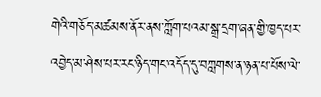གེའི་གཅོད་མཚམས་ནོར་ནས་ཀློག་པའམ་སྒྲ་དྲག་ཞན་གྱི་ཁྱད་པར་འབྱེད་མ་ཤེས་པར་རང་ཉིད་གང་འདོད་དུ་བཀླགས་ན་ཉན་པ་པོས་ལེ་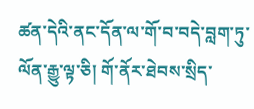ཚན་དེའི་ནང་དོན་ལ་གོ་བ་བདེ་བླག་ཏུ་ལོན་རྒྱུ་ལྟ་ཅི། གོ་ནོར་ཐེབས་སྲིད་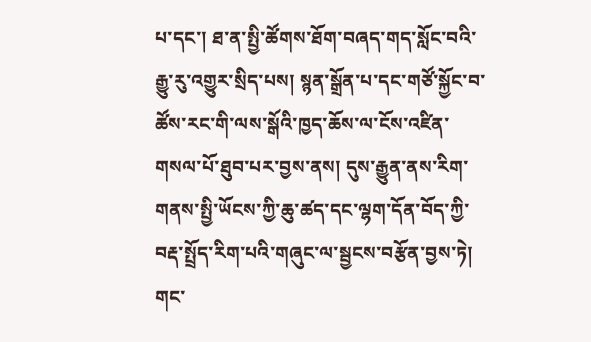པ་དང་། ཐ་ན་སྤྱི་ཚོགས་ཐོག་བཞད་གད་སློང་བའི་རྒྱུ་རུ་འགྱུར་སྲིད་པས། སྙན་སྒྲོན་པ་དང་གཙོ་སྐྱོང་བ་ཚོས་རང་གི་ལས་སྒོའི་ཁྱད་ཆོས་ལ་ངོས་འཛིན་གསལ་པོ་ཐུབ་པར་བྱས་ནས། དུས་རྒྱུན་ནས་རིག་གནས་སྤྱི་ཡོངས་ཀྱི་ཆུ་ཚད་དང་ལྷག་དོན་བོད་ཀྱི་བརྡ་སྤྲོད་རིག་པའི་གཞུང་ལ་སྦྱངས་བརྩོན་བྱས་ཏེ། གང་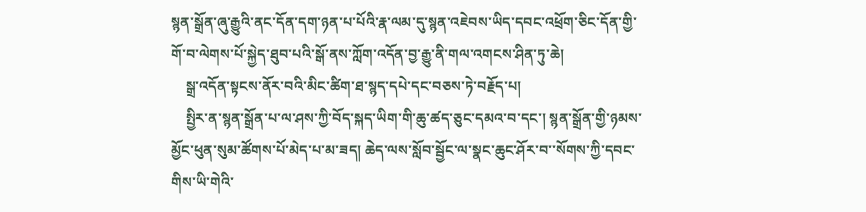སྙན་སྒྲོན་ཞུ་རྒྱུའི་ནང་དོན་དག་ཉན་པ་པོའི་རྣ་ལམ་དུ་སྙན་འཇེབས་ཡིད་དབང་འཕྲོག་ཅིང་དོན་གྱི་གོ་བ་ལེགས་པོ་སྐྱེད་ཐུབ་པའི་སྒོ་ནས་ཀློག་འདོན་བྱ་རྒྱུ་ནི་གལ་འགངས་ཤིན་ཏུ་ཆེ།
    སྒྲ་འདོན་སྟངས་ནོར་བའི་མིང་ཚིག་ཐ་སྙད་དཔེ་དང་བཅས་ཏེ་བརྗོད་པ།
    སྤྱིར་ན་སྙན་སྒྲོན་པ་ལ་ཤས་ཀྱི་བོད་སྐད་ཡིག་གི་ཆུ་ཚད་ཅུང་དམའ་བ་དང་། སྙན་སྒྲོན་གྱི་ཉམས་མྱོང་ཕུན་སུམ་ཚོགས་པོ་མེད་པ་མ་ཟད། ཆེད་ལས་སློབ་སྦྱོང་ལ་སྣང་ཆུང་ཤོར་བ་་སོགས་ཀྱི་དབང་གིས་ཡི་གེའི་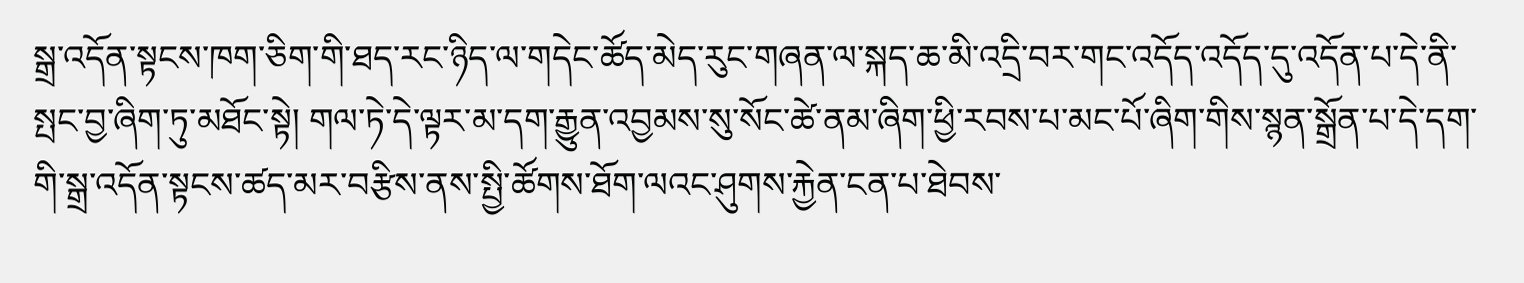སྒྲ་འདོན་སྟངས་ཁག་ཅིག་གི་ཐད་རང་ཉིད་ལ་གདེང་ཚོད་མེད་རུང་གཞན་ལ་སྐད་ཆ་མི་འདྲི་བར་གང་འདོད་འདོད་དུ་འདོན་པ་དེ་ནི་སྤང་བྱ་ཞིག་ཏུ་མཐོང་སྟེ། གལ་ཏེ་དེ་ལྟར་མ་དག་རྒྱུན་འབྱམས་སུ་སོང་ཚེ་ནམ་ཞིག་ཕྱི་རབས་པ་མང་པོ་ཞིག་གིས་སྙན་སྒྲོན་པ་དེ་དག་གི་སྒྲ་འདོན་སྟངས་ཚད་མར་བརྩིས་ནས་སྤྱི་ཚོགས་ཐོག་ལའང་ཤུགས་རྐྱེན་ངན་པ་ཐེབས་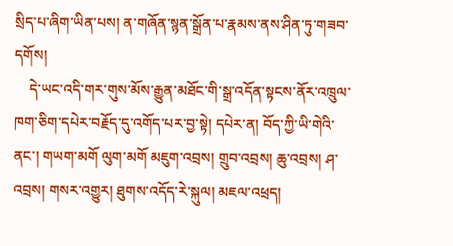སྲིད་པ་ཞིག་ཡིན་པས། ན་གཞོན་སྙན་སྒྲོན་པ་རྣམས་ནས་ཤིན་ཏུ་གཟབ་དགོས།
    དེ་ཡང་འདི་གར་གུས་མོས་རྒྱུན་མཐོང་གི་སྒྲ་འདོན་སྟངས་ནོར་འཁྲུལ་ཁག་ཅིག་དཔེར་བརྗོད་དུ་འགོད་པར་བྱ་སྟེ། དཔེར་ན། བོད་ཀྱི་ཡི་གེའི་ནང་། གཡག་མགོ ལུག་མགོ མཇུག་འབྲས། གྲུབ་འབྲས། ཆུ་འབྲས། ཤ་འབྲས། གསར་འགྱུར། ཐུགས་འདོད་རེ་སྐུལ། མཇལ་འཕྲད།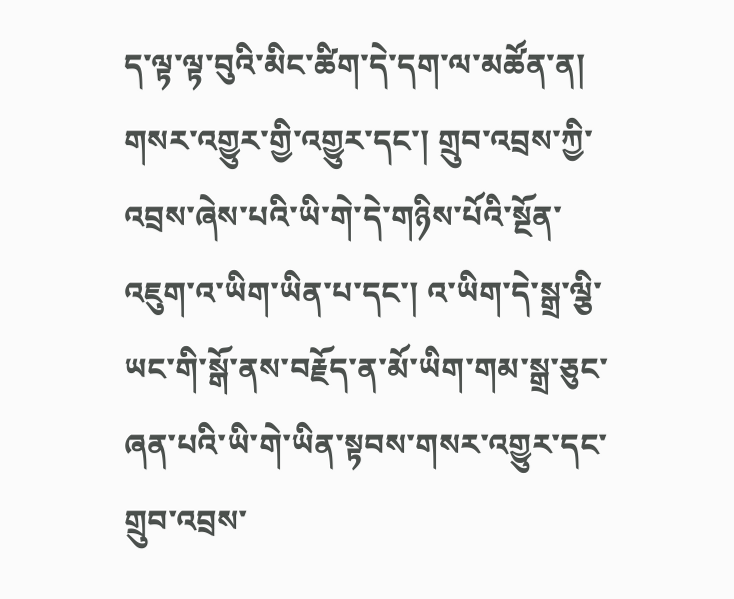ད་ལྟ་ལྟ་བུའི་མིང་ཚིག་དེ་དག་ལ་མཚོན་ན། གསར་འགྱུར་གྱི་འགྱུར་དང་། གྲུབ་འབྲས་ཀྱི་འབྲས་ཞེས་པའི་ཡི་གེ་དེ་གཉིས་པོའི་སྔོན་འཇུག་འ་ཡིག་ཡིན་པ་དང་། འ་ཡིག་དེ་སྒྲ་ལྕི་ཡང་གི་སྒོ་ནས་བརྗོད་ན་མོ་ཡིག་གམ་སྒྲ་ཅུང་ཞན་པའི་ཡི་གེ་ཡིན་སྟབས་གསར་འགྱུར་དང་གྲུབ་འབྲས་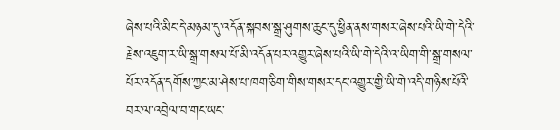ཞེས་པའི་མིང་དེ་མཉམ་དུ་འདོན་སྐབས་སྒྲ་ཤུགས་ཆུང་དུ་ཕྱིན་ནས་གསར་ཞེས་པའི་ཡི་གེ་དེའི་རྗེས་འཇུག་ར་ཡི་སྒྲ་གསལ་པོ་མི་འདོན་པར་འགྱུར་ཞེས་པའི་ཡི་གེ་དེའི་འ་ཡིག་གི་སྒྲ་གསལ་པོར་འདོན་དགོས་ཀྱང་མ་ཤེས་པ་ཁག་ཅིག་གིས་གསར་དང་འགྱུར་གྱི་ཡི་གེ་འདི་གཉིས་པོའི་བར་ལ་འབྲེལ་བ་གང་ཡང་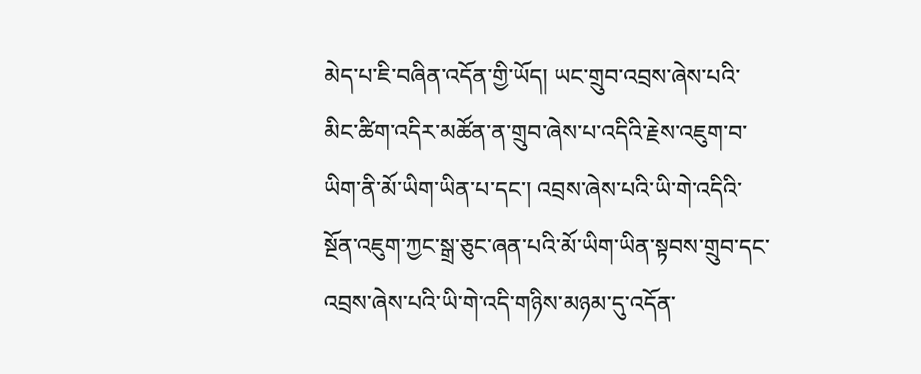མེད་པ་ཇི་བཞིན་འདོན་གྱི་ཡོད། ཡང་གྲུབ་འབྲས་ཞེས་པའི་མིང་ཚིག་འདིར་མཚོན་ན་གྲུབ་ཞེས་པ་འདིའི་རྗེས་འཇུག་བ་ཡིག་ནི་མོ་ཡིག་ཡིན་པ་དང་། འབྲས་ཞེས་པའི་ཡི་གེ་འདིའི་སྔོན་འཇུག་ཀྱང་སྒྲ་ཅུང་ཞན་པའི་མོ་ཡིག་ཡིན་སྟབས་གྲུབ་དང་འབྲས་ཞེས་པའི་ཡི་གེ་འདི་གཉིས་མཉམ་དུ་འདོན་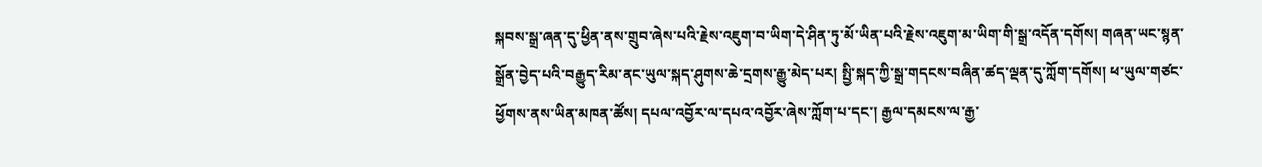སྐབས་སྒྲ་ཞན་དུ་ཕྱིན་ནས་གྲུབ་ཞེས་པའི་རྗེས་འཇུག་བ་ཡིག་དེ་ཤིན་ཏུ་མོ་ཡིན་པའི་རྗེས་འཇུག་མ་ཡིག་གི་སྒྲ་འདོན་དགོས། གཞན་ཡང་སྙན་སྒྲོན་བྱེད་པའི་བརྒྱུད་རིམ་ནང་ཡུལ་སྐད་ཤུགས་ཆེ་དྲགས་རྒྱུ་མེད་པར། སྤྱི་སྐད་ཀྱི་སྒྲ་གདངས་བཞིན་ཚད་ལྡན་དུ་ཀློག་དགོས། ཕ་ཡུལ་གཙང་ཕྱོགས་ནས་ཡིན་མཁན་ཚོས། དཔལ་འབྱོར་ལ་དཔའ་འབྱོར་ཞེས་ཀློག་པ་དང་། རྒྱལ་དམངས་ལ་རྒྱ་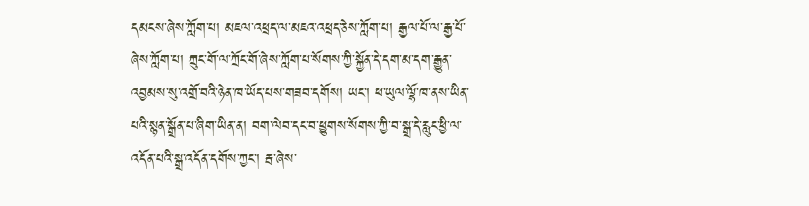དམངས་ཞེས་ཀློག་པ། མཇལ་འཕྲད་ལ་མཇའ་འཕྲད་ཅེས་ཀློག་པ། རྒྱལ་པོ་ལ་རྒྱ་པོ་ཞེས་ཀློག་པ། ཀྲུང་གོ་ལ་ཀྲོང་གོ་ཞེས་ཀློག་པ་སོགས་ཀྱི་སྐྱོན་དེ་དག་མ་དག་རྒྱུན་འབྱམས་སུ་འགྲོ་བའི་ཉེན་ཁ་ཡོད་པས་གཟབ་དགོས། ཡང་། ཕ་ཡུལ་ལྷོ་ཁ་ནས་ཡིན་པའི་སྙན་སྒྲོན་པ་ཞིག་ཡིན་ན། བག་ལེབ་དང་བ་ཕྱུགས་སོགས་ཀྱི་བ་སྒྲ་དེ་རླུང་ཕྱི་ལ་འདོན་པའི་སྒྲ་འདོན་དགོས་ཀྱང་། རྦ་ཞེས་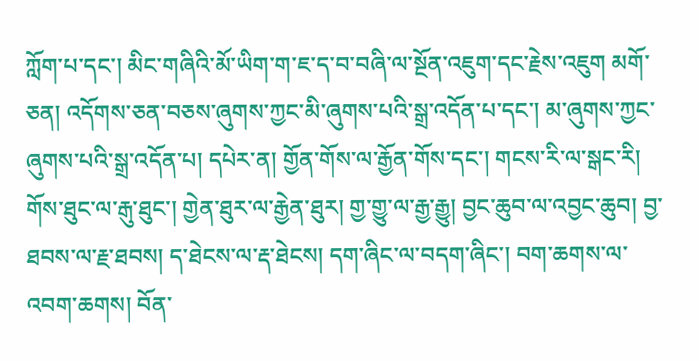ཀློག་པ་དང་། མིང་གཞིའི་མོ་ཡིག་ག་ཇ་ད་བ་བཞི་ལ་སྔོན་འཇུག་དང་རྗེས་འཇུག མགོ་ཅན། འདོགས་ཅན་བཅས་ཞུགས་ཀྱང་མི་ཞུགས་པའི་སྒྲ་འདོན་པ་དང་། མ་ཞུགས་ཀྱང་ཞུགས་པའི་སྒྲ་འདོན་པ། དཔེར་ན། གྱོན་གོས་ལ་རྒྱོན་གོས་དང་། གངས་རི་ལ་སྒང་རི། གོས་ཐུང་ལ་རྒུ་ཐུང་། གྱེན་ཐུར་ལ་རྒྱེན་ཐུར། གྱ་གྱུ་ལ་རྒྱ་རྒྱུ། བྱང་ཆུབ་ལ་འབྱང་ཆུབ། བྱ་ཐབས་ལ་རྗ་ཐབས། ད་ཐེངས་ལ་རྡ་ཐེངས། དག་ཞིང་ལ་བདག་ཞིང་། བག་ཆགས་ལ་འབག་ཆགས། བོན་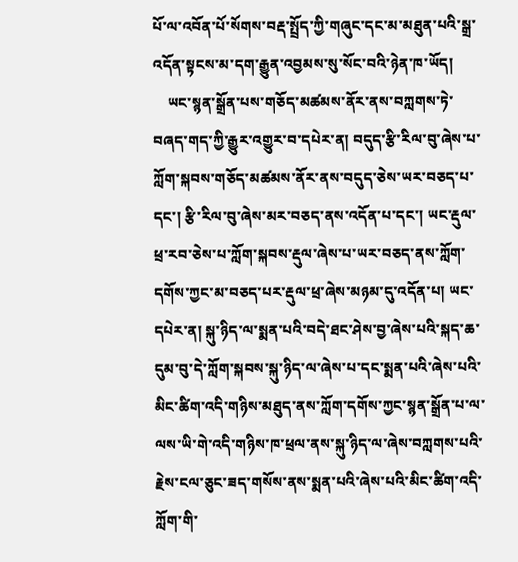པོ་ལ་འབོན་པོ་སོགས་བརྡ་སྤྲོད་ཀྱི་གཞུང་དང་མ་མཐུན་པའི་སྒྲ་འདོན་སྟངས་མ་དག་རྒྱུན་འབྱམས་སུ་སོང་བའི་ཉེན་ཁ་ཡོད།
    ཡང་སྙན་སྒྲོན་པས་གཅོད་མཚམས་ནོར་ནས་བཀླགས་ཏེ་བཞད་གད་ཀྱི་རྒྱུར་འགྱུར་བ་དཔེར་ན། བདུད་རྩི་རིལ་བུ་ཞེས་པ་ཀློག་སྐབས་གཅོད་མཚམས་ནོར་ནས་བདུད་ཅེས་ཡར་བཅད་པ་དང་། རྩི་རིལ་བུ་ཞེས་མར་བཅད་ནས་འདོན་པ་དང་། ཡང་རྡུལ་ཕྲ་རབ་ཅེས་པ་ཀློག་སྐབས་རྡུལ་ཞེས་པ་ཡར་བཅད་ནས་ཀློག་དགོས་ཀྱང་མ་བཅད་པར་རྡུལ་ཕྲ་ཞེས་མཉམ་དུ་འདོན་པ། ཡང་དཔེར་ན། སྐུ་ཉིད་ལ་སྨན་པའི་བདེ་ཐང་ཤེས་བྱ་ཞེས་པའི་སྐད་ཆ་དུམ་བུ་དེ་ཀློག་སྐབས་སྐུ་ཉིད་ལ་ཞེས་པ་དང་སྨན་པའི་ཞེས་པའི་མིང་ཚིག་འདི་གཉིས་མཐུད་ནས་ཀློག་དགོས་ཀྱང་སྙན་སྒྲོན་པ་ལ་ལས་ཡི་གེ་འདི་གཉིས་ཁ་ཕྲལ་ནས་སྐུ་ཉིད་ལ་ཞེས་བཀླགས་པའི་རྗེས་ངལ་ཅུང་ཟད་གསོས་ནས་སྨན་པའི་ཞེས་པའི་མིང་ཚིག་འདི་ཀློག་གི་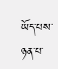ཡོད་པས་ཉན་པ་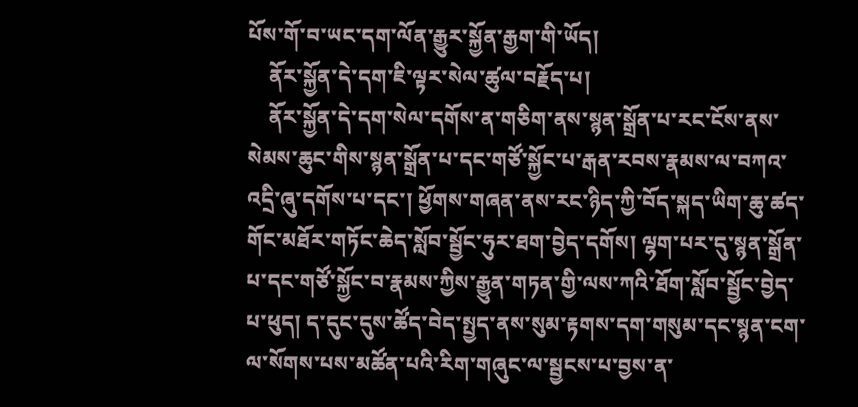པོས་གོ་བ་ཡང་དག་ལོན་རྒྱུར་སྐྱོན་རྒྱག་གི་ཡོད།
    ནོར་སྐྱོན་དེ་དག་ཇི་ལྟར་སེལ་ཚུལ་བརྗོད་པ།
    ནོར་སྐྱོན་དེ་དག་སེལ་དགོས་ན་གཅིག་ནས་སྙན་སྒྲོན་པ་རང་ངོས་ནས་སེམས་ཆུང་གིས་སྙན་སྒྲོན་པ་དང་གཙོ་སྐྱོང་པ་རྒན་རབས་རྣམས་ལ་བཀའ་འདྲི་ཞུ་དགོས་པ་དང་། ཕྱོགས་གཞན་ནས་རང་ཉིད་ཀྱི་བོད་སྐད་ཡིག་ཆུ་ཚད་གོང་མཐོར་གཏོང་ཆེད་སློབ་སྦྱོང་ཧུར་ཐག་བྱེད་དགོས། ལྷག་པར་དུ་སྙན་སྒྲོན་པ་དང་གཙོ་སྐྱོང་བ་རྣམས་ཀྱིས་རྒྱུན་གཏན་གྱི་ལས་ཀའི་ཐོག་སློབ་སྦྱོང་བྱེད་པ་ཕུད། ད་དུང་དུས་ཚོད་བེད་སྤྱད་ནས་སུམ་རྟགས་དག་གསུམ་དང་སྙན་ངག་ལ་སོགས་པས་མཚོན་པའི་རིག་གཞུང་ལ་སྦྱངས་པ་བྱས་ན་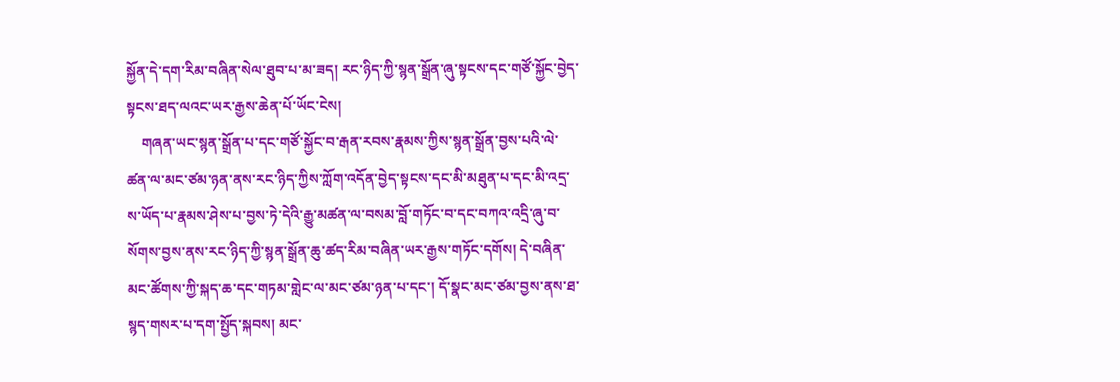སྐྱོན་དེ་དག་རིམ་བཞིན་སེལ་ཐུབ་པ་མ་ཟད། རང་ཉིད་ཀྱི་སྙན་སྒྲོན་ཞུ་སྟངས་དང་གཙོ་སྐྱོང་བྱེད་སྟངས་ཐད་ལའང་ཡར་རྒྱས་ཆེན་པོ་ཡོང་ངེས།
    གཞན་ཡང་སྙན་སྒྲོན་པ་དང་གཙོ་སྐྱོང་བ་རྒན་རབས་རྣམས་ཀྱིས་སྙན་སྒྲོན་བྱས་པའི་ལེ་ཚན་ལ་མང་ཙམ་ཉན་ནས་རང་ཉིད་ཀྱིས་ཀློག་འདོན་བྱེད་སྟངས་དང་མི་མཐུན་པ་དང་མི་འདྲ་ས་ཡོད་པ་རྣམས་ཤེས་པ་བྱས་ཏེ་དེའི་རྒྱུ་མཚན་ལ་བསམ་བློ་གཏོང་བ་དང་བཀའ་འདྲི་ཞུ་བ་སོགས་བྱས་ནས་རང་ཉིད་ཀྱི་སྙན་སྒྲོན་ཆུ་ཚད་རིམ་བཞིན་ཡར་རྒྱས་གཏོང་དགོས། དེ་བཞིན་མང་ཚོགས་ཀྱི་སྐད་ཆ་དང་གཏམ་གླེང་ལ་མང་ཙམ་ཉན་པ་དང་། དོ་སྣང་མང་ཙམ་བྱས་ནས་ཐ་སྙད་གསར་པ་དག་སྤྱོད་སྐབས། མང་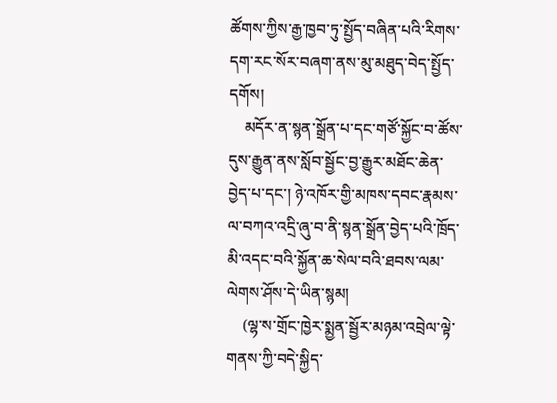ཚོགས་ཀྱིས་རྒྱ་ཁྱབ་ཏུ་སྤྱོད་བཞིན་པའི་རིགས་དག་རང་སོར་བཞག་ནས་མུ་མཐུད་བེད་སྤྱོད་དགོས།
    མདོར་ན་སྙན་སྒྲོན་པ་དང་གཙོ་སྐྱོང་བ་ཚོས་དུས་རྒྱུན་ནས་སློབ་སྦྱོང་བྱ་རྒྱུར་མཐོང་ཆེན་བྱེད་པ་དང་། ཉེ་འཁོར་གྱི་མཁས་དབང་རྣམས་ལ་བཀའ་འདྲི་ཞུ་བ་ནི་སྙན་སྒྲོན་བྱེད་པའི་ཁྲོད་མི་འདང་བའི་སྐྱོན་ཆ་སེལ་བའི་ཐབས་ལམ་ལེགས་ཤོས་དེ་ཡིན་སྙམ།
    (ལྷ་ས་གྲོང་ཁྱེར་སྨྱན་སྦྱོར་མཉམ་འབྲེལ་ལྟེ་གནས་ཀྱི་བདེ་སྐྱིད་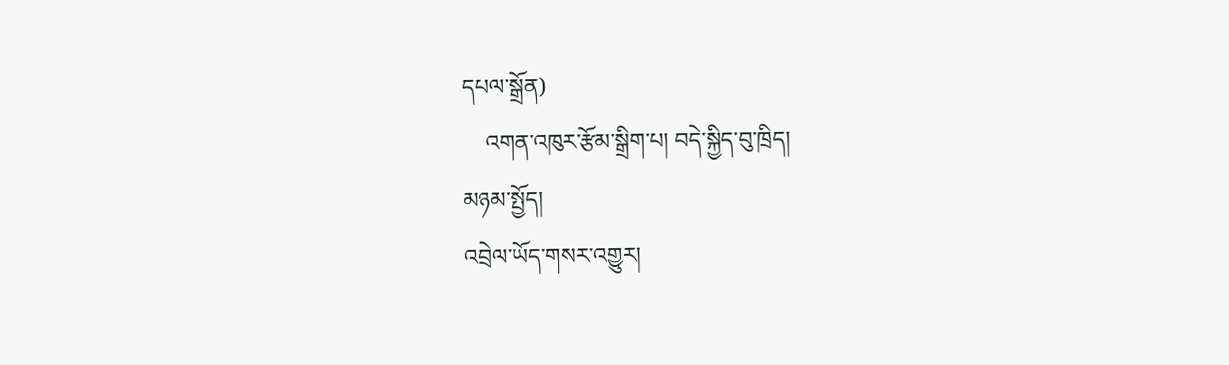དཔལ་སྒྲོན)
    འགན་འཁུར་རྩོམ་སྒྲིག་པ། བདེ་སྐྱིད་བུ་ཁྲིད།
མཉམ་སྤྱོད།
འབྲེལ་ཡོད་གསར་འགྱུར།